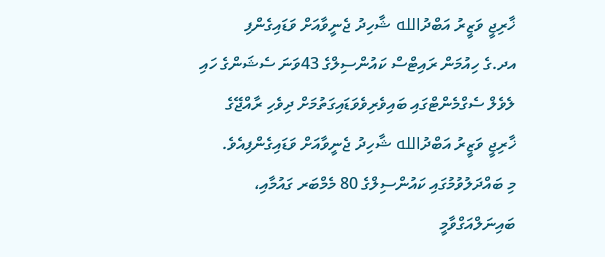ޚާރިޖީ ވަޒީރު އަބްދުالله ޝާހިދު ޖެނީވާއަށް ވަޑައިގެންފި
އދ.ގެ ހިއުމަން ރައިޓްސް ކައުންސިލްގެ 43ވަނަ ސެޝަންގެ ހައި ލެވެލް ސެގްމެންޓްގައި ބައިވެރިވެވަޑައިގަތުމަށް ދިވެހި ރާއްޖޭގެ ޚާރިޖީ ވަޒީރު އަބްދުالله ޝާހިދު ޖެނީވާއަށް ވަޑައިގެންފިއެވެ.
މި ބައްދަލުވުމުގައި ކައުންސިލްގެ 80 މެމްބަރ ގައުމާއި، ބައިނަލްއަގްވާމީ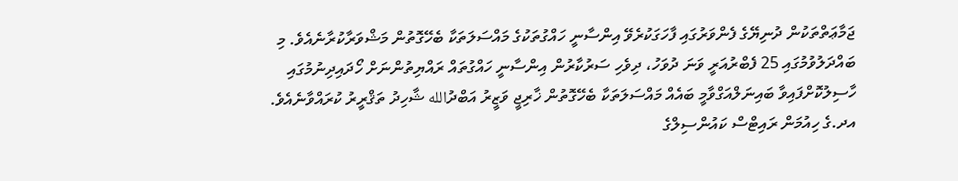ޖަމާޢަތްތަކުން ދުނިޔޭގެ ފެންވަރުގައި ފާހަގަކުރެވޭ އިންސާނީ ހައްގުތަކުގެ މައްސަލަތަކާ ބެހޭގޮތުން މަޝްވަރާކުރާނެއެވެ. މި ބައްދަލުވުމުގައި 25 ފެބްރުއަރީ ވަނަ ދުވަހު، ދިވެހި ސަރުކާރުން އިންސާނީ ހައްގުތައް ރައްޔިތުންނަށް ހޯދައިދިނުމުގައި ހާސިލުކޮށްފައިވާ ބައިނަލްއަގްވާމީ ބައެއް މައްސަލަތަކާ ބެހޭގޮތުން ޚާރިޖީ ވަޒީރު އަބްދުالله ޝާހިދު ތަޤްރީރު ކުރައްވާނެއެވެ.
އދ.ގެ ހިއުމަން ރައިޓްސް ކައުންސިލްގެ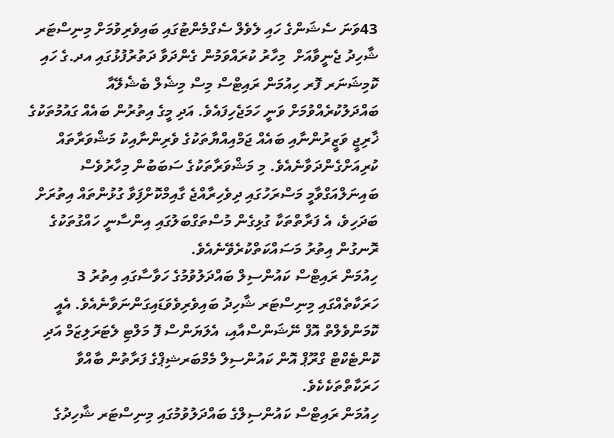43ވަނަ ސެޝަންގެ ހައި ލެވެލް ސެގްމެންޓުގައި ބައިވެރިވުމަށް މިނިސްޓަރ ޝާހިދު ޖެނީވާއަށް  މިހާރު ކުރައްވަމުން ގެންދަވާ ދަތުރުފުޅުގައި އދ.ގެ ހައި ކޮމިޝަނަރ ފޮރ ހިއުމަން ރައިޓްސް މިސް މިޝެލް ބެޝެލޭއާ ބައްދަލުކުރެއްވުމަށް ވަނީ ހަމަޖެހިފައެވެ. އަދި މީގެ އިތުރުން ބައެއް ގައުމުތަކުގެ ޚާރިޖީ ވަޒީރުންނާއި ބައެއް ޖަމްއިއްޔާތަކުގެ ވެރިންނާއިކު މަޝްވަރާތައް ކުރިއަށްގެންދަވާނެއެވެ. މި މަޝްވަރާތަކުގެ ސަބަބުން މިހާރުވެސް ބައިނަލްއަގްވާމީ މަސްރަހުގައި ދިވެހިރާއްޖެ ގާއިމްކޮށްފަިވާ ގުޅުންތައް އިތުރަށް ބަދަހިވެ، އެ ފަރާތްތަކާ ގުޅިގެން މުސްތަގްބަލުގައި އިންސާނީ ހައްގުތަކުގެ ރޮނގުން އިތުރު މަސައްކަތްކުރެވޭނެއެވެ.
ހިއުމަން ރައިޓްސް ކައުންސިލް ބައްދަލުވުމުގެ ހަވާސާގައި އިތުރު 3 ހަރަކާތެއްގައި މިނިސްޓަރ ޝާހިދު ބައިވެރިވެވަޑައިގަންނަވާނެއެވެ. އެއީ ކޮމަންވެލްތް އޮފް ނޭޝަންސްއާއި، އެލަޔަންސް ފޮ މަލްޓި ލެޓަރަލިޒަމް އަދި ކޮންޓެކްޓް ގްރޫޕް އޮން ކައުންސިލް މެމްބަރޝިޕްގެ ފަރާތުން ބާއްވާ ހަރަކާތްތަކެކެވެ.
ހިއުމަން ރައިޓްސް ކައުންސިލްގެ ބައްދަލުވުމުގައި މިނިސްޓަރ ޝާހިދުގެ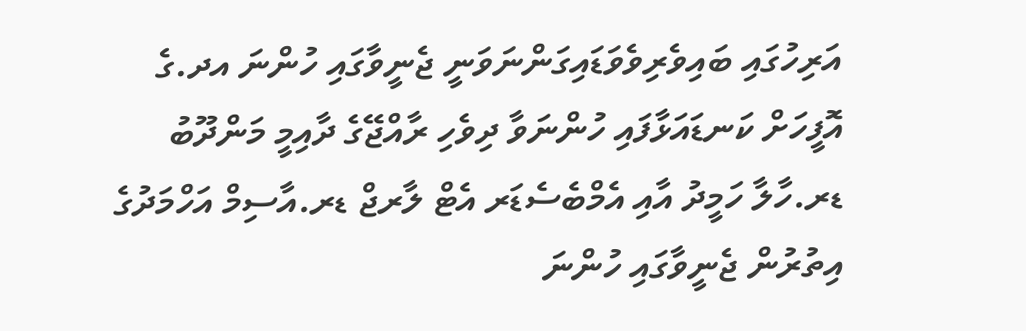އަރިހުގައި ބައިވެރިވެވަޑައިގަންނަވަނީ ޖެނީވާގައި ހުންނަ އދ.ގެ އޮފީހަށް ކަނޑައަޅާފައި ހުންނަވާ ދިވެހި ރާއްޖޭގެ ދާއިމީ މަންދޫބު ޑރ.ހާލާ ހަމީދު އާއި އެމްބެސެޑަރ އެޓް ލާރޖް ޑރ.އާސިމް އަހްމަދުގެ އިތުރުން ޖެނީވާގައި ހުންނަ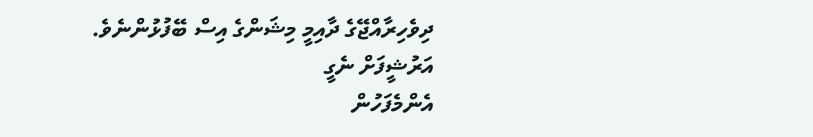ދިވެހިރާއްޖޭގެ ދާއިމީ މިޝަންގެ އިސް ބޭފުޅުންނެވެ.
އަރުޝީފަށް ނެގީ
އެންމެފަހުން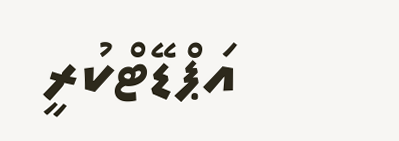އަޕްޑޭޓްކުރީ